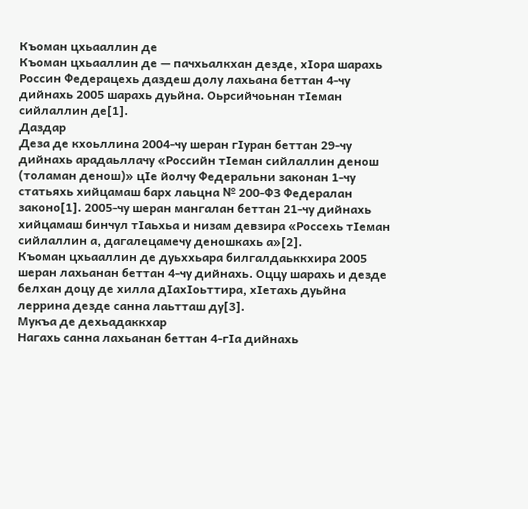Къоман цхьааллин де
Къоман цхьааллин де — пачхьалкхан дезде, хӀора шарахь Россин Федерацехь даздеш долу лахьана беттан 4-чу дийнахь 2005 шарахь дуьйна. Оьрсийчоьнан тӀеман сийлаллин де[1].
Даздар
Деза де кхоьллина 2004-чу шеран гӀуран беттан 29-чу дийнахь арадаьллачу «Российн тӀеман сийлаллин денош (толаман денош)» цӀе йолчу Федеральни законан 1-чу статьяхь хийцамаш барх лаьцна № 200-ФЗ Федералан законо[1]. 2005-чу шеран мангалан беттан 21-чу дийнахь хийцамаш бинчул тӀаьхьа и низам девзира «Россехь тӀеман сийлаллин а, дагалецамечу деношкахь а»[2].
Къоман цхьааллин де дуьххьара билгалдаьккхира 2005 шеран лахьанан беттан 4-чу дийнахь. Оццу шарахь и дезде белхан доцу де хилла дӀахӀоьттира, хӀетахь дуьйна леррина дезде санна лаьтташ ду[3].
Мукъа де дехьадаккхар
Нагахь санна лахьанан беттан 4-гӀа дийнахь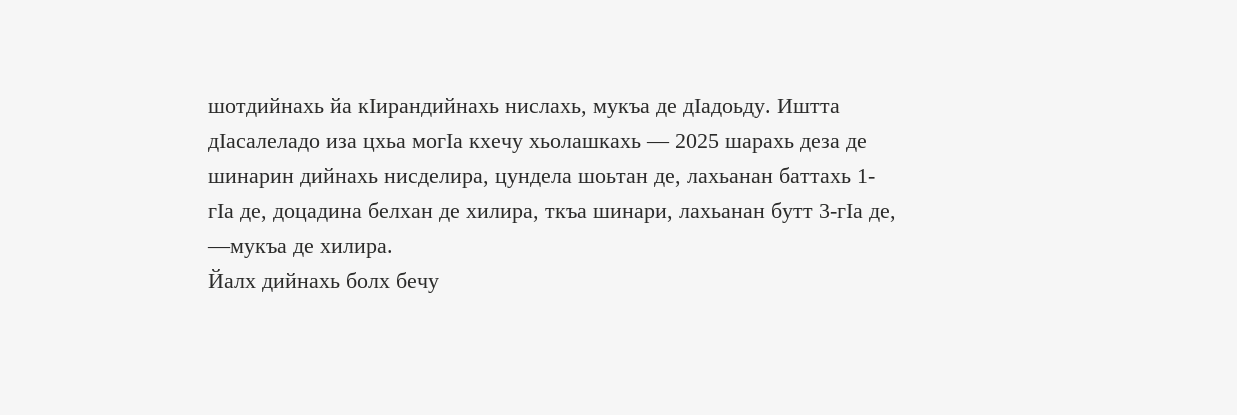шотдийнахь йа кӀирандийнахь нислахь, мукъа де дӀадоьду. Иштта дӀасалеладо иза цхьа могӀа кхечу хьолашкахь — 2025 шарахь деза де шинарин дийнахь нисделира, цундела шоьтан де, лахьанан баттахь 1-гӀа де, доцадина белхан де хилира, ткъа шинари, лахьанан бутт 3-гӀа де, —мукъа де хилира.
Йалх дийнахь болх бечу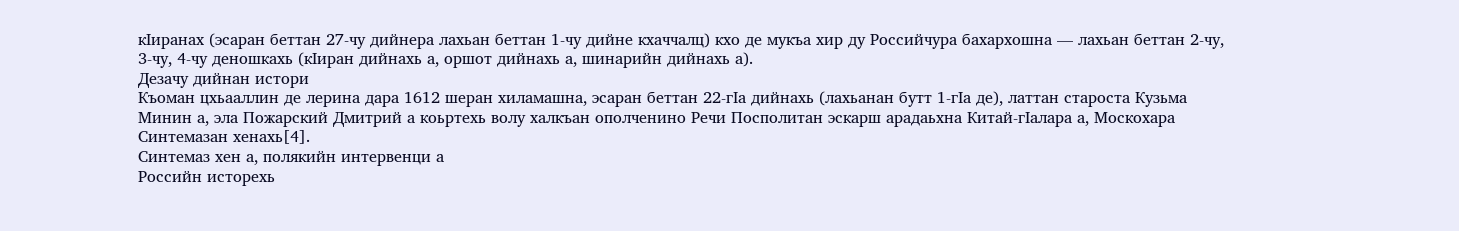кӀиранах (эсаран беттан 27-чу дийнера лахьан беттан 1-чу дийне кхаччалц) кхо де мукъа хир ду Российчура бахархошна — лахьан беттан 2-чу, 3-чу, 4-чу деношкахь (кӀиран дийнахь а, оршот дийнахь а, шинарийн дийнахь а).
Дезачу дийнан истори
Къоман цхьааллин де лерина дара 1612 шеран хиламашна, эсаран беттан 22-гӀа дийнахь (лахьанан бутт 1-гӀа де), латтан староста Кузьма Минин а, эла Пожарский Дмитрий а коьртехь волу халкъан ополченино Речи Посполитан эскарш арадаьхна Китай-гӀалара а, Москохара Синтемазан хенахь[4].
Синтемаз хен а, полякийн интервенци а
Российн исторехь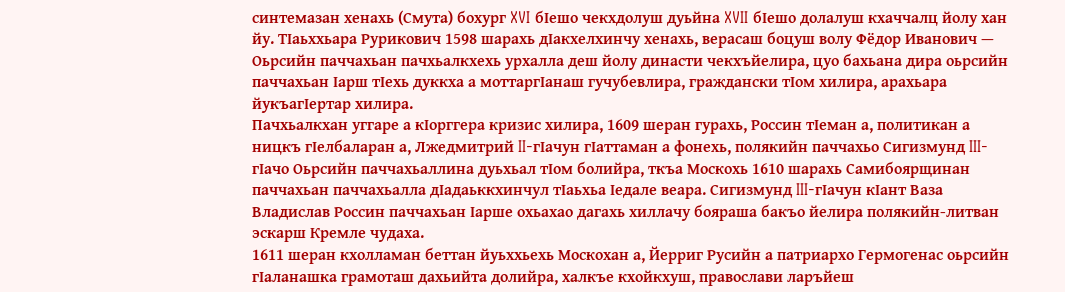синтемазан хенахь (Смута) бохург XVI бӀешо чекхдолуш дуьйна XVII бӀешо долалуш кхаччалц йолу хан йу. ТӀаьххьара Рурикович 1598 шарахь дӀакхелхинчу хенахь, верасаш боцуш волу Фёдор Иванович — Оьрсийн паччахьан пачхьалкхехь урхалла деш йолу династи чекхъйелира, цуо бахьана дира оьрсийн паччахьан Ӏарш тӀехь дуккха а моттаргӀанаш гучубевлира, граждански тӀом хилира, арахьара йукъагӀертар хилира.
Пачхьалкхан уггаре а кӀорггера кризис хилира, 1609 шеран гурахь, Россин тӀеман а, политикан а ницкъ гӀелбаларан а, Лжедмитрий II-гӀачун гӀаттаман а фонехь, полякийн паччахьо Сигизмунд III-гӀачо Оьрсийн паччахьаллина дуьхьал тӀом болийра, ткъа Москохь 1610 шарахь Самибоярщинан паччахьан паччахьалла дӀадаьккхинчул тӀаьхьа Ӏедале веара. Сигизмунд III-гӀачун кӀант Ваза Владислав Россин паччахьан Ӏарше охьахао дагахь хиллачу бояраша бакъо йелира полякийн-литван эскарш Кремле чудаха.
1611 шеран кхолламан беттан йуьххьехь Москохан а, Йерриг Русийн а патриархо Гермогенас оьрсийн гӀаланашка грамоташ дахьийта долийра, халкъе кхойкхуш, православи ларъйеш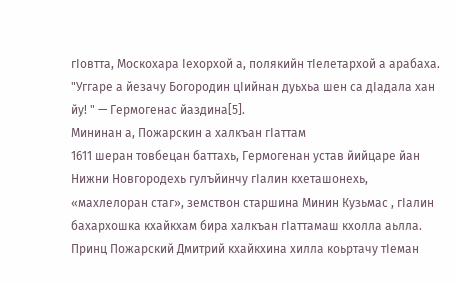гӀовтта, Москохара Ӏехорхой а, полякийн тӀелетархой а арабаха. "Уггаре а йезачу Богородин цӀийнан дуьхьа шен са дӀадала хан йу! " — Гермогенас йаздина[5].
Мининан а, Пожарскин а халкъан гӀаттам
1611 шеран товбецан баттахь, Гермогенан устав йийцаре йан Нижни Новгородехь гулъйинчу гӀалин кхеташонехь, «махлелоран стаг», земствон старшина Минин Кузьмас , гӀалин бахархошка кхайкхам бира халкъан гӀаттамаш кхолла аьлла.
Принц Пожарский Дмитрий кхайкхина хилла коьртачу тӀеман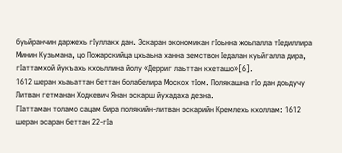буьйранчин даржехь гӀуллакх дан. Эскаран экономикан гӀоьнна жоьпалла тӀедиллира Минин Кузьмана, цо Пожарскийца цхьаьна ханна земствон Ӏедалан куьйгалла дира, гӀаттамхой йукъахь кхоьллина йолу «Дерриг лаьттан кхеташо»[6].
1612 шеран хьаьаттан беттан болабелира Москох тӀом. Полякашна гӀо дан доьдучу Литван гетманан Ходкевич Янан эскарш йухадаха дезна.
ГӀаттаман толамо сацам бира полякийн-литван эскарийн Кремлехь кхоллам: 1612 шеран эсаран беттан 22-гӀа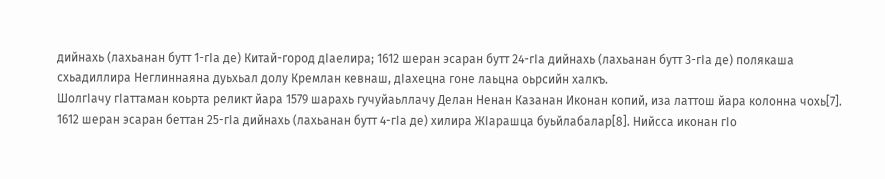дийнахь (лахьанан бутт 1-гӀа де) Китай-город дӀаелира; 1612 шеран эсаран бутт 24-гӀа дийнахь (лахьанан бутт 3-гӀа де) полякаша схьадиллира Неглиннаяна дуьхьал долу Кремлан кевнаш, дӀахецна гоне лаьцна оьрсийн халкъ.
ШолгӀачу гӀаттаман коьрта реликт йара 1579 шарахь гучуйаьллачу Делан Ненан Казанан Иконан копий, иза латтош йара колонна чохь[7]. 1612 шеран эсаран беттан 25-гӀа дийнахь (лахьанан бутт 4-гӀа де) хилира ЖӀарашца буьйлабалар[8]. Нийсса иконан гӀо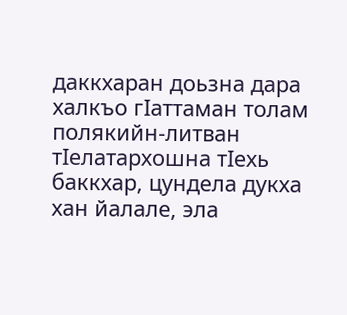даккхаран доьзна дара халкъо гӀаттаман толам полякийн-литван тӀелатархошна тӀехь баккхар, цундела дукха хан йалале, эла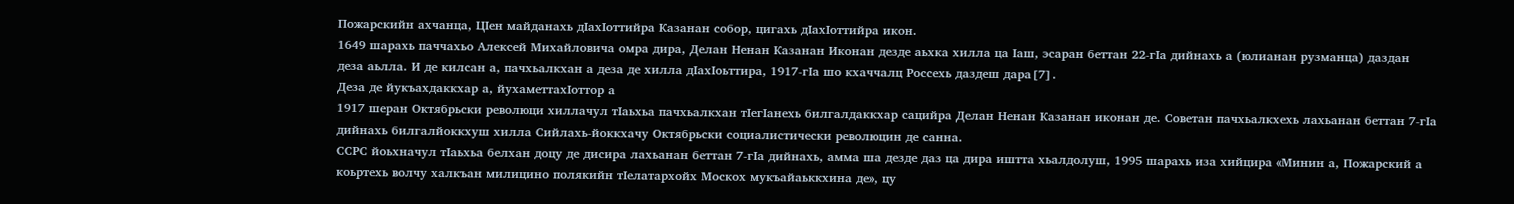Пожарскийн ахчанца, ЦӀен майданахь дӀахӀоттийра Казанан собор, цигахь дӀахӀоттийра икон.
1649 шарахь паччахьо Алексей Михайловича омра дира, Делан Ненан Казанан Иконан дезде аьхка хилла ца Ӏаш, эсаран беттан 22-гӀа дийнахь а (юлианан рузманца) даздан деза аьлла. И де килсан а, пачхьалкхан а деза де хилла дӀахӀоьттира, 1917-гӀа шо кхаччалц Россехь даздеш дара[7].
Деза де йукъахдаккхар а, йухаметтахӀоттор а
1917 шеран Октябрьски революци хиллачул тӀаьхьа пачхьалкхан тӀегӀанехь билгалдаккхар сацийра Делан Ненан Казанан иконан де. Советан пачхьалкхехь лахьанан беттан 7-гӀа дийнахь билгалйоккхуш хилла Сийлахь-йоккхачу Октябрьски социалистически революцин де санна.
ССРС йоьхначул тӀаьхьа белхан доцу де дисира лахьанан беттан 7-гӀа дийнахь, амма ша дезде даз ца дира иштта хьалдолуш, 1995 шарахь иза хийцира «Минин а, Пожарский а коьртехь волчу халкъан милицино полякийн тӀелатархойх Москох мукъайаьккхина де», цу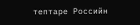тептаре Российн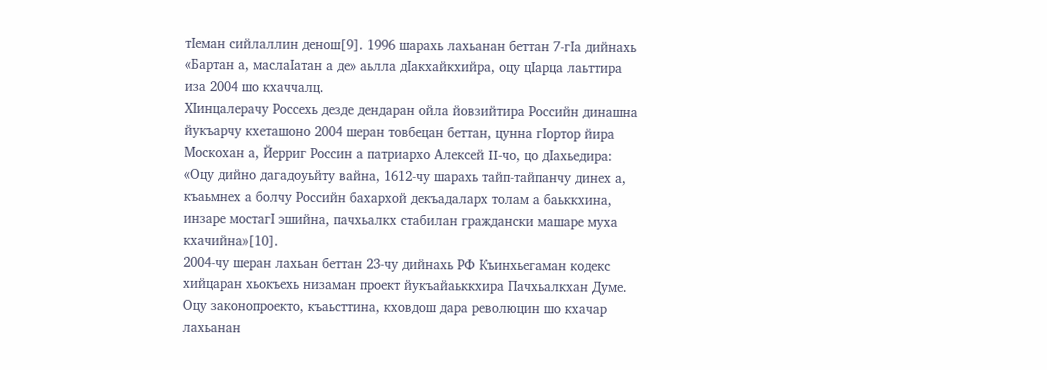тӀеман сийлаллин денош[9]. 1996 шарахь лахьанан беттан 7-гӀа дийнахь «Бартан а, маслаӀатан а де» аьлла дӀакхайкхийра, оцу цӀарца лаьттира иза 2004 шо кхаччалц.
ХӀинцалерачу Россехь дезде дендаран ойла йовзийтира Российн динашна йукъарчу кхеташоно 2004 шеран товбецан беттан, цунна гӀортор йира Москохан а, Йерриг Россин а патриархо Алексей II-чо, цо дӀахьедира: «Оцу дийно дагадоуьйту вайна, 1612-чу шарахь тайп-тайпанчу динех а, къаьмнех а болчу Российн бахархой декъадаларх толам а баьккхина, инзаре мостагӀ эшийна, пачхьалкх стабилан граждански машаре муха кхачийна»[10].
2004-чу шеран лахьан беттан 23-чу дийнахь РФ Къинхьегаман кодекс хийцаран хьокъехь низаман проект йукъайаьккхира Пачхьалкхан Думе. Оцу законопроекто, къаьсттина, кховдош дара революцин шо кхачар лахьанан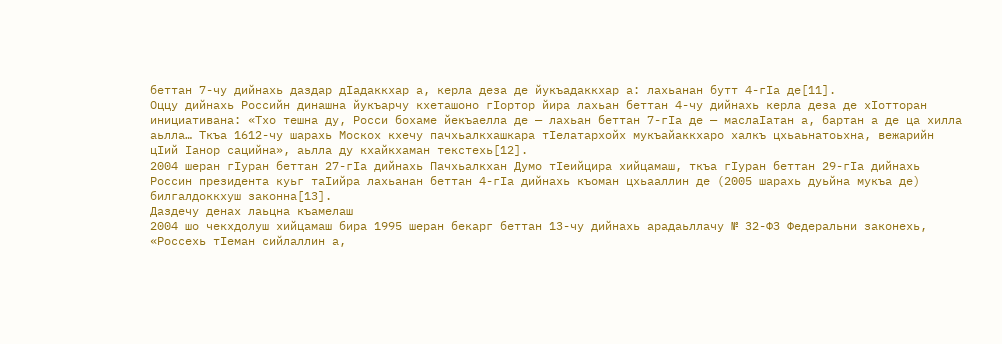беттан 7-чу дийнахь даздар дӀадаккхар а, керла деза де йукъадаккхар а: лахьанан бутт 4-гӀа де[11].
Оццу дийнахь Российн динашна йукъарчу кхеташоно гӀортор йира лахьан беттан 4-чу дийнахь керла деза де хӀотторан инициативана: «Тхо тешна ду, Росси бохаме йекъаелла де — лахьан беттан 7-гӀа де — маслаӀатан а, бартан а де ца хилла аьлла… Ткъа 1612-чу шарахь Москох кхечу пачхьалкхашкара тӀелатархойх мукъайаккхаро халкъ цхьаьнатоьхна, вежарийн цӀий Ӏанор сацийна», аьлла ду кхайкхаман текстехь[12].
2004 шеран гӀуран беттан 27-гӀа дийнахь Пачхьалкхан Думо тӀеийцира хийцамаш, ткъа гӀуран беттан 29-гӀа дийнахь Россин президента куьг таӀийра лахьанан беттан 4-гӀа дийнахь къоман цхьааллин де (2005 шарахь дуьйна мукъа де) билгалдоккхуш законна[13].
Даздечу денах лаьцна къамелаш
2004 шо чекхдолуш хийцамаш бира 1995 шеран бекарг беттан 13-чу дийнахь арадаьллачу № 32-ФЗ Федеральни законехь, «Россехь тӀеман сийлаллин а,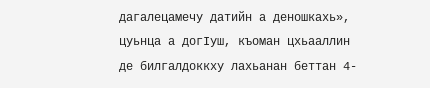дагалецамечу датийн а деношкахь», цуьнца а догӀуш, къоман цхьааллин де билгалдоккху лахьанан беттан 4-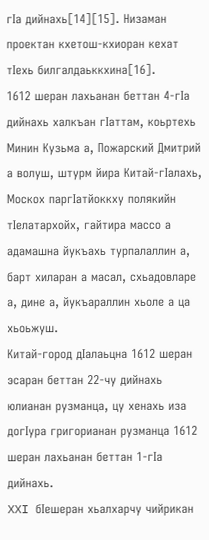гӀа дийнахь[14][15]. Низаман проектан кхетош-кхиоран кехат тӀехь билгалдаьккхина[16].
1612 шеран лахьанан беттан 4-гӀа дийнахь халкъан гӀаттам, коьртехь Минин Кузьма а, Пожарский Дмитрий а волуш, штурм йира Китай-гӀалахь, Москох паргӀатйоккху полякийн тӀелатархойх, гайтира массо а адамашна йукъахь турпалаллин а, барт хиларан а масал, схьадовларе а, дине а, йукъараллин хьоле а ца хьоьжуш.
Китай-город дӀалаьцна 1612 шеран эсаран беттан 22-чу дийнахь юлианан рузманца, цу хенахь иза догӀура григорианан рузманца 1612 шеран лахьанан беттан 1-гӀа дийнахь.
XXI бӀешеран хьалхарчу чийрикан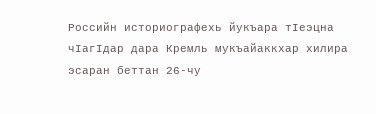Российн историографехь йукъара тӀеэцна чӀагӀдар дара Кремль мукъайаккхар хилира эсаран беттан 26-чу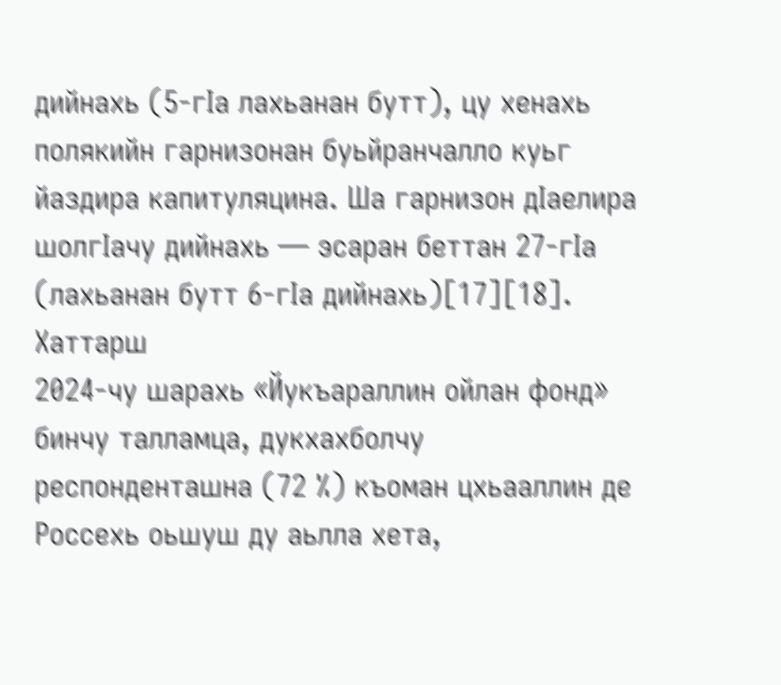дийнахь (5-гӀа лахьанан бутт), цу хенахь полякийн гарнизонан буьйранчалло куьг йаздира капитуляцина. Ша гарнизон дӀаелира шолгӀачу дийнахь — эсаран беттан 27-гӀа (лахьанан бутт 6-гӀа дийнахь)[17][18].
Хаттарш
2024-чу шарахь «Йукъараллин ойлан фонд» бинчу талламца, дукхахболчу респонденташна (72 %) къоман цхьааллин де Россехь оьшуш ду аьлла хета,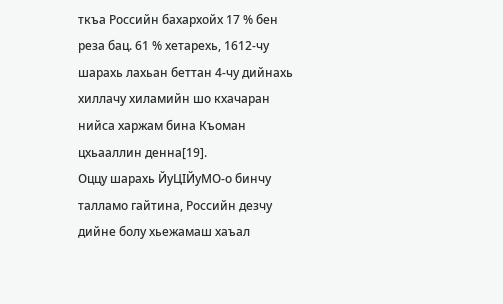ткъа Российн бахархойх 17 % бен реза бац. 61 % хетарехь, 1612-чу шарахь лахьан беттан 4-чу дийнахь хиллачу хиламийн шо кхачаран нийса харжам бина Къоман цхьааллин денна[19].
Оццу шарахь ЙуЦӀЙуМО-о бинчу талламо гайтина, Российн дезчу дийне болу хьежамаш хаъал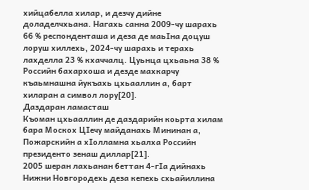хийцабелла хилар, и дезчу дийне доладелчхьана. Нагахь санна 2009-чу шарахь 66 % респонденташа и деза де маьӀна доцуш лоруш хиллехь, 2024-чу шарахь и терахь лахделла 23 % кхаччалц. Цуьнца цхьаьна 38 % Российн бахархоша и дезде махкарчу къаьмнашна йукъахь цхьааллин а, барт хиларан а символ лору[20].
Даздаран ламасташ
Къоман цхьааллин де даздарийн коьрта хилам бара Москох ЦӀечу майданахь Мининан а, Пожарскийн а хӀолламна хьалха Российн президенто зенаш диллар[21].
2005 шеран лахьанан беттан 4-гӀа дийнахь Нижни Новгородехь деза кепехь схьайиллина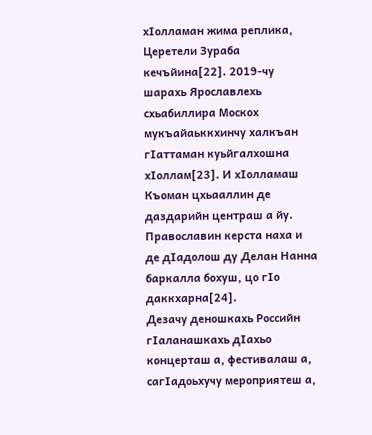хӀолламан жима реплика, Церетели Зураба кечъйина[22]. 2019-чу шарахь Ярославлехь схьабиллира Москох мукъайаьккхинчу халкъан гӀаттаман куьйгалхошна хӀоллам[23]. И хӀолламаш Къоман цхьааллин де даздарийн центраш а йу.
Православин керста наха и де дӀадолош ду Делан Нанна баркалла бохуш, цо гӀо даккхарна[24].
Дезачу деношкахь Российн гӀаланашкахь дӀахьо концерташ а, фестивалаш а, сагӀадоьхучу мероприятеш а,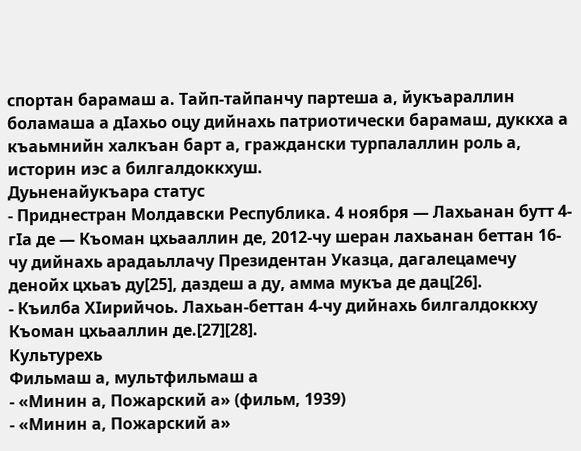спортан барамаш а. Тайп-тайпанчу партеша а, йукъараллин боламаша а дӀахьо оцу дийнахь патриотически барамаш, дуккха а къаьмнийн халкъан барт а, граждански турпалаллин роль а, историн иэс а билгалдоккхуш.
Дуьненайукъара статус
- Приднестран Молдавски Республика. 4 ноября — Лахьанан бутт 4-гӀа де — Къоман цхьааллин де, 2012-чу шеран лахьанан беттан 16-чу дийнахь арадаьллачу Президентан Указца, дагалецамечу денойх цхьаъ ду[25], даздеш а ду, амма мукъа де дац[26].
- Къилба ХӀирийчоь. Лахьан-беттан 4-чу дийнахь билгалдоккху Къоман цхьааллин де.[27][28].
Культурехь
Фильмаш а, мультфильмаш а
- «Минин а, Пожарский а» (фильм, 1939)
- «Минин а, Пожарский а»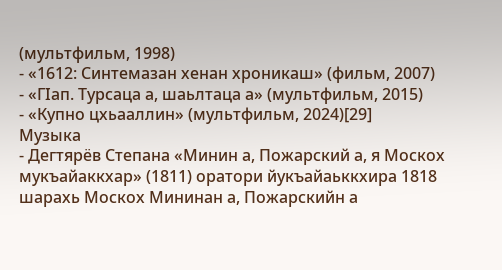(мультфильм, 1998)
- «1612: Синтемазан хенан хроникаш» (фильм, 2007)
- «ГӀап. Турсаца а, шаьлтаца а» (мультфильм, 2015)
- «Купно цхьааллин» (мультфильм, 2024)[29]
Музыка
- Дегтярёв Степана «Минин а, Пожарский а, я Москох мукъайаккхар» (1811) оратори йукъайаьккхира 1818 шарахь Москох Мининан а, Пожарскийн а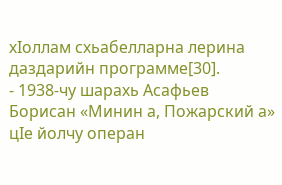хӀоллам схьабелларна лерина даздарийн программе[30].
- 1938-чу шарахь Асафьев Борисан «Минин а, Пожарский а» цӀе йолчу операн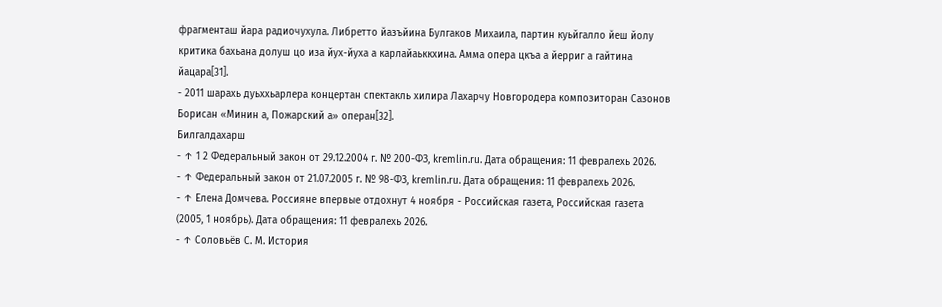фрагменташ йара радиочухула. Либретто йазъйина Булгаков Михаила, партин куьйгалло йеш йолу критика бахьана долуш цо иза йух-йуха а карлайаьккхина. Амма опера цкъа а йерриг а гайтина йацара[31].
- 2011 шарахь дуьххьарлера концертан спектакль хилира Лахарчу Новгородера композиторан Сазонов Борисан «Минин а, Пожарский а» операн[32].
Билгалдахарш
- ↑ 1 2 Федеральный закон от 29.12.2004 г. № 200-ФЗ, kremlin.ru. Дата обращения: 11 февралехь 2026.
- ↑ Федеральный закон от 21.07.2005 г. № 98-ФЗ, kremlin.ru. Дата обращения: 11 февралехь 2026.
- ↑ Елена Домчева. Россияне впервые отдохнут 4 ноября - Российская газета, Российская газета (2005, 1 ноябрь). Дата обращения: 11 февралехь 2026.
- ↑ Соловьёв С. М. История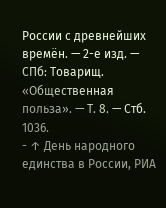России с древнейших времён. — 2-е изд. — СПб: Товарищ. «Общественная польза». — Т. 8. — Стб. 1036.
- ↑ День народного единства в России, РИА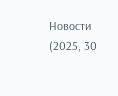Новости (2025, 30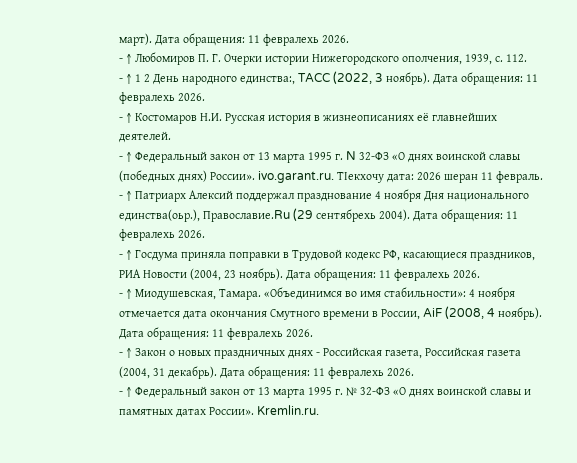март). Дата обращения: 11 февралехь 2026.
- ↑ Любомиров П. Г. Очерки истории Нижегородского ополчения, 1939, с. 112.
- ↑ 1 2 День народного единства:, TACC (2022, 3 ноябрь). Дата обращения: 11 февралехь 2026.
- ↑ Костомаров Н.И. Русская история в жизнеописаниях её главнейших деятелей.
- ↑ Федеральный закон от 13 марта 1995 г. N 32-ФЗ «О днях воинской славы (победных днях) России». ivo.garant.ru. ТӀекхочу дата: 2026 шеран 11 февраль.
- ↑ Патриарх Алексий поддержал празднование 4 ноября Дня национального единства(оьр.), Православие.Ru (29 сентябрехь 2004). Дата обращения: 11 февралехь 2026.
- ↑ Госдума приняла поправки в Трудовой кодекс РФ, касающиеся праздников, РИА Новости (2004, 23 ноябрь). Дата обращения: 11 февралехь 2026.
- ↑ Миодушевская, Тамара. «Объединимся во имя стабильности»: 4 ноября отмечается дата окончания Смутного времени в России, AiF (2008, 4 ноябрь). Дата обращения: 11 февралехь 2026.
- ↑ Закон о новых праздничных днях - Российская газета, Российская газета (2004, 31 декабрь). Дата обращения: 11 февралехь 2026.
- ↑ Федеральный закон от 13 марта 1995 г. № 32-ФЗ «О днях воинской славы и памятных датах России». Kremlin.ru.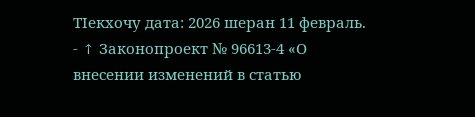ТӀекхочу дата: 2026 шеран 11 февраль.
- ↑ Законопроект № 96613-4 «О внесении изменений в статью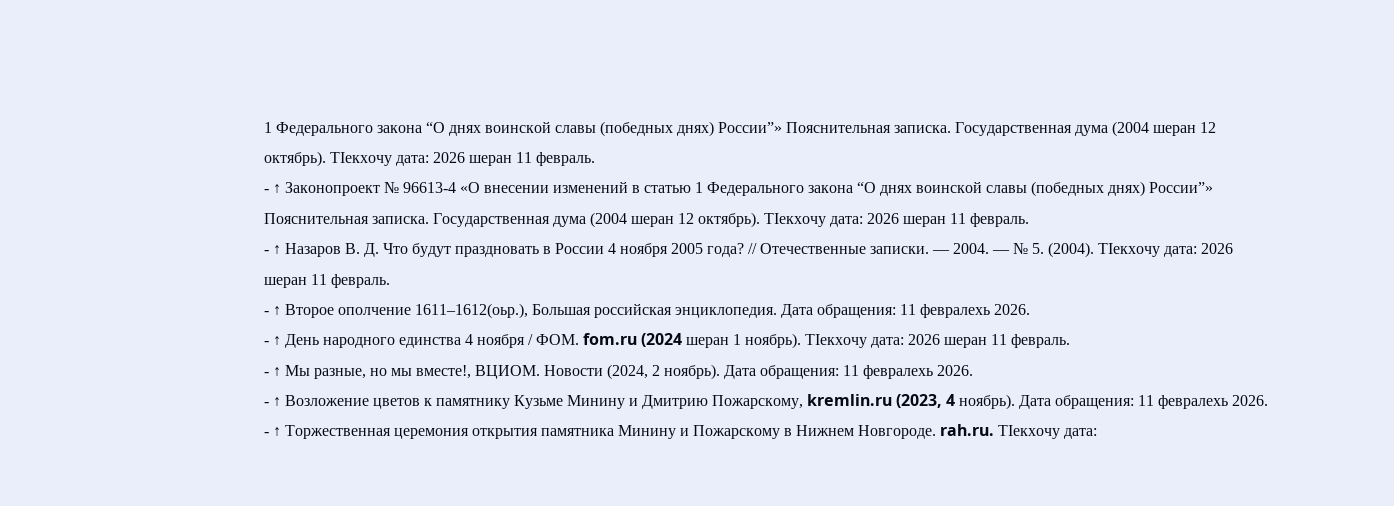1 Федерального закона “О днях воинской славы (победных днях) России”» Пояснительная записка. Государственная дума (2004 шеран 12 октябрь). ТӀекхочу дата: 2026 шеран 11 февраль.
- ↑ Законопроект № 96613-4 «О внесении изменений в статью 1 Федерального закона “О днях воинской славы (победных днях) России”» Пояснительная записка. Государственная дума (2004 шеран 12 октябрь). ТӀекхочу дата: 2026 шеран 11 февраль.
- ↑ Назаров В. Д. Что будут праздновать в России 4 ноября 2005 года? // Отечественные записки. — 2004. — № 5. (2004). ТӀекхочу дата: 2026 шеран 11 февраль.
- ↑ Второе ополчение 1611–1612(оьр.), Большая российская энциклопедия. Дата обращения: 11 февралехь 2026.
- ↑ День народного единства 4 ноября / ФОМ. fom.ru (2024 шеран 1 ноябрь). ТӀекхочу дата: 2026 шеран 11 февраль.
- ↑ Мы разные, но мы вместе!, ВЦИОМ. Новости (2024, 2 ноябрь). Дата обращения: 11 февралехь 2026.
- ↑ Возложение цветов к памятнику Кузьме Минину и Дмитрию Пожарскому, kremlin.ru (2023, 4 ноябрь). Дата обращения: 11 февралехь 2026.
- ↑ Торжественная церемония открытия памятника Минину и Пожарскому в Нижнем Новгороде. rah.ru. ТӀекхочу дата: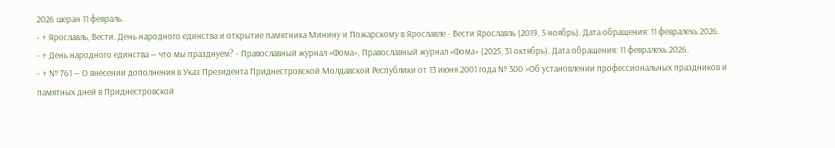2026 шеран 11 февраль.
- ↑ Ярославль, Вести. День народного единства и открытие памятника Минину и Пожарскому в Ярославле - Вести Ярославль (2019, 5 ноябрь). Дата обращения: 11 февралехь 2026.
- ↑ День народного единства — что мы празднуем? - Православный журнал «Фома», Православный журнал «Фома» (2025, 31 октябрь). Дата обращения: 11 февралехь 2026.
- ↑ № 761 — О внесении дополнения в Указ Президента Приднестровской Молдавской Республики от 13 июня 2001 года № 300 «Об установлении профессиональных праздников и памятных дней в Приднестровской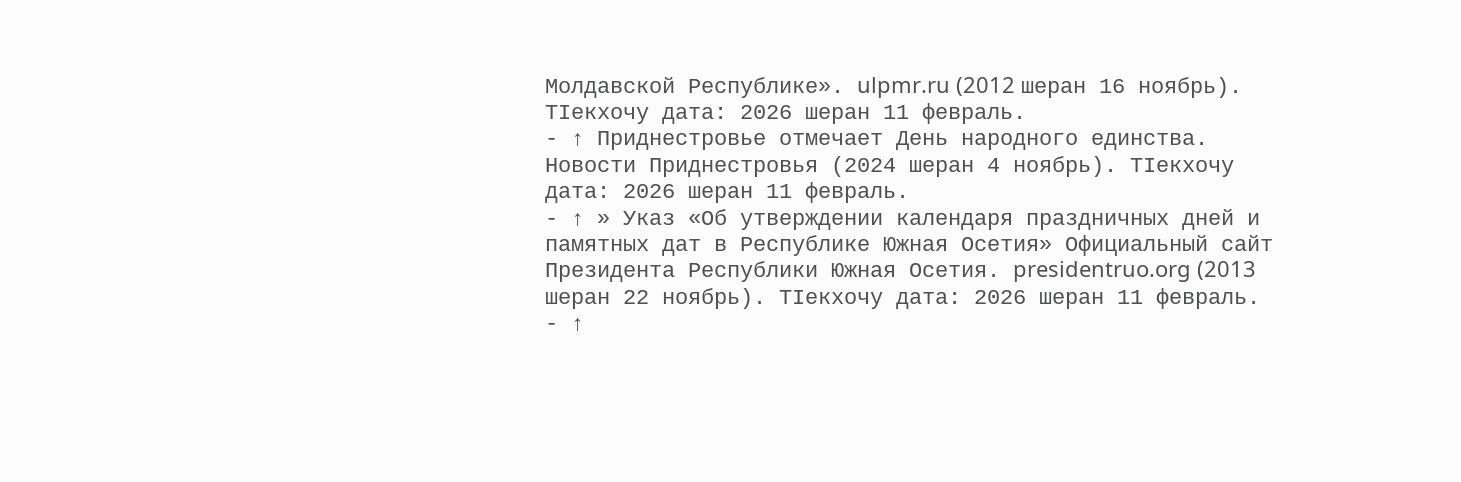Молдавской Республике». ulpmr.ru (2012 шеран 16 ноябрь). ТӀекхочу дата: 2026 шеран 11 февраль.
- ↑ Приднестровье отмечает День народного единства. Новости Приднестровья (2024 шеран 4 ноябрь). ТӀекхочу дата: 2026 шеран 11 февраль.
- ↑ » Указ «Об утверждении календаря праздничных дней и памятных дат в Республике Южная Осетия» Официальный сайт Президента Республики Южная Осетия. presidentruo.org (2013 шеран 22 ноябрь). ТӀекхочу дата: 2026 шеран 11 февраль.
- ↑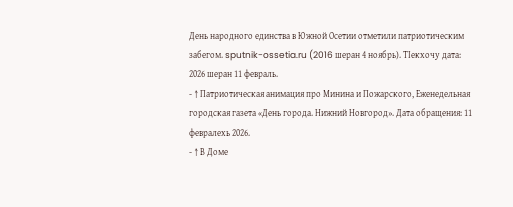День народного единства в Южной Осетии отметили патриотическим забегом. sputnik-ossetia.ru (2016 шеран 4 ноябрь). ТӀекхочу дата: 2026 шеран 11 февраль.
- ↑ Патриотическая анимация про Минина и Пожарского, Еженедельная городская газета «День города. Нижний Новгород». Дата обращения: 11 февралехь 2026.
- ↑ В Доме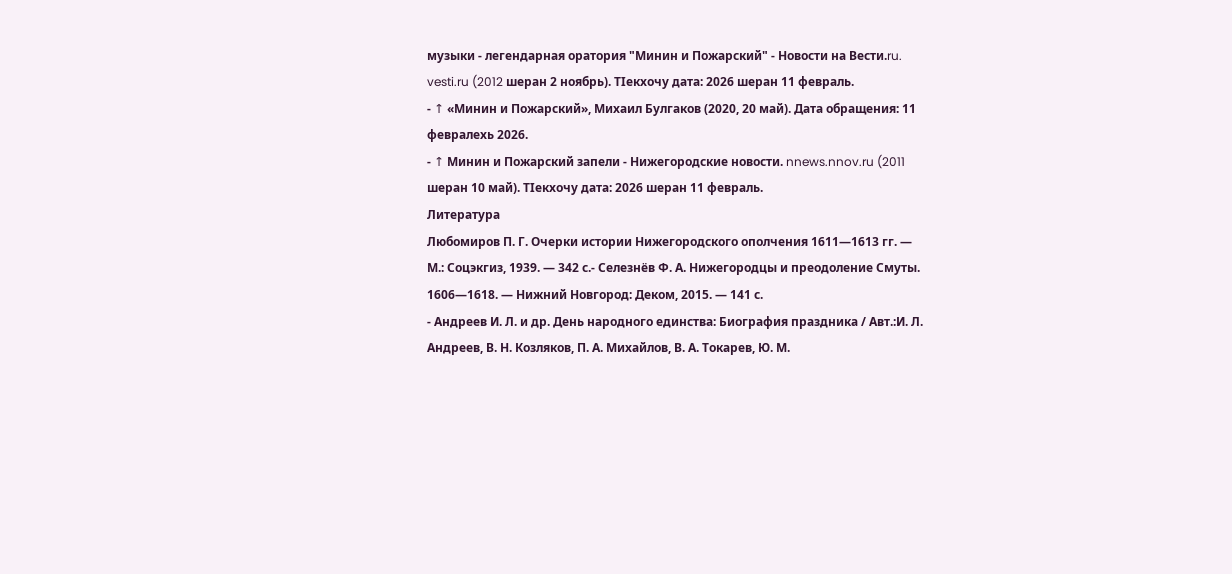музыки - легендарная оратория "Минин и Пожарский" - Новости на Вести.ru. vesti.ru (2012 шеран 2 ноябрь). ТӀекхочу дата: 2026 шеран 11 февраль.
- ↑ «Минин и Пожарский», Михаил Булгаков (2020, 20 май). Дата обращения: 11 февралехь 2026.
- ↑ Минин и Пожарский запели - Нижегородские новости. nnews.nnov.ru (2011 шеран 10 май). ТӀекхочу дата: 2026 шеран 11 февраль.
Литература
Любомиров П. Г. Очерки истории Нижегородского ополчения 1611—1613 гг. — М.: Соцэкгиз, 1939. — 342 с.- Селезнёв Ф. А. Нижегородцы и преодоление Смуты. 1606—1618. — Нижний Новгород: Деком, 2015. — 141 с.
- Андреев И. Л. и др. День народного единства: Биография праздника / Авт.:И. Л. Андреев, В. Н. Козляков, П. А. Михайлов, В. А. Токарев, Ю. М.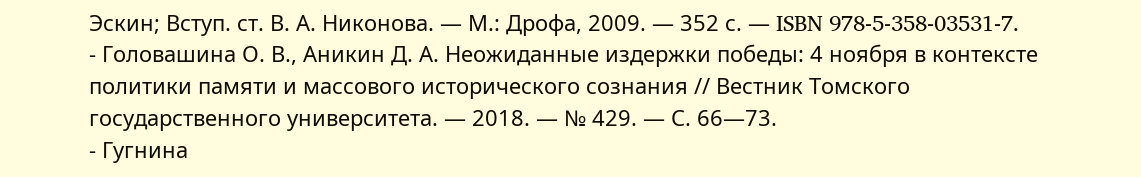Эскин; Вступ. ст. В. А. Никонова. — М.: Дрофа, 2009. — 352 с. — ISBN 978-5-358-03531-7.
- Головашина О. В., Аникин Д. А. Неожиданные издержки победы: 4 ноября в контексте политики памяти и массового исторического сознания // Вестник Томского государственного университета. — 2018. — № 429. — С. 66—73.
- Гугнина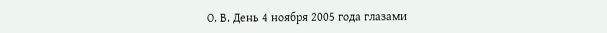О. В. День 4 ноября 2005 года глазами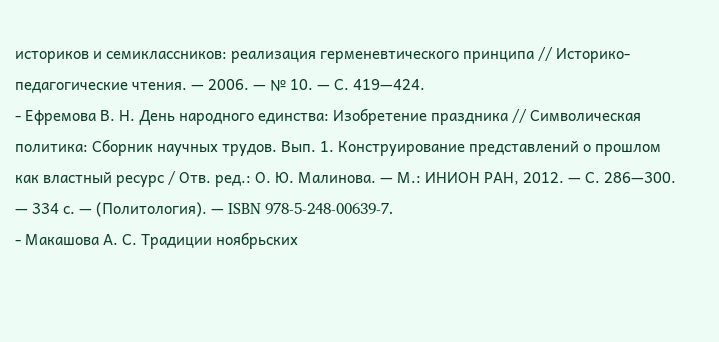историков и семиклассников: реализация герменевтического принципа // Историко-педагогические чтения. — 2006. — № 10. — С. 419—424.
- Ефремова В. Н. День народного единства: Изобретение праздника // Символическая политика: Сборник научных трудов. Вып. 1. Конструирование представлений о прошлом как властный ресурс / Отв. ред.: О. Ю. Малинова. — М.: ИНИОН РАН, 2012. — С. 286—300. — 334 с. — (Политология). — ISBN 978-5-248-00639-7.
- Макашова А. С. Традиции ноябрьских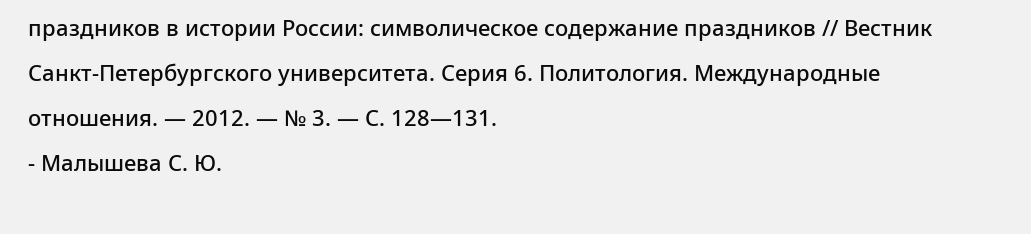праздников в истории России: символическое содержание праздников // Вестник Санкт-Петербургского университета. Серия 6. Политология. Международные отношения. — 2012. — № 3. — С. 128—131.
- Малышева С. Ю.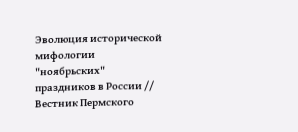Эволюция исторической мифологии "ноябрьских" праздников в России // Вестник Пермского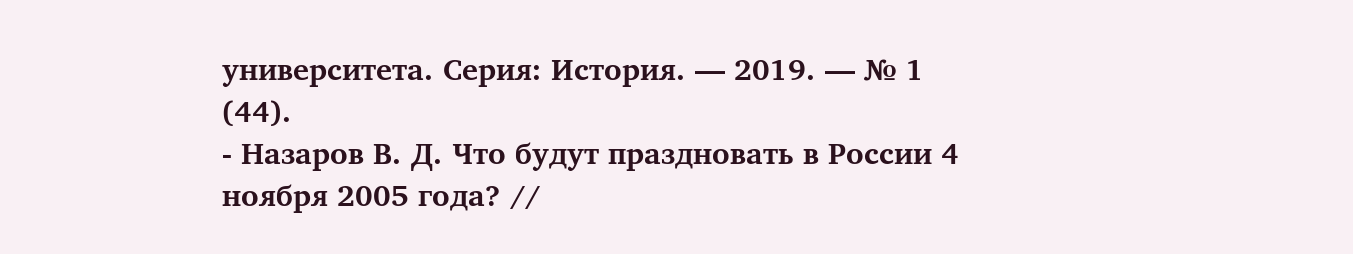университета. Серия: История. — 2019. — № 1 (44).
- Назаров В. Д. Что будут праздновать в России 4 ноября 2005 года? //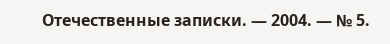Отечественные записки. — 2004. — № 5.